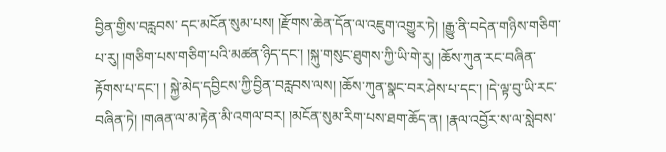བྱིན་གྱིས་བརླབས་ དང་མངོན་སུམ་པས། །རྫོགས་ཆེན་དོན་ལ་འཇུག་འགྱུར་ཏེ། །རྒྱུ་ནི་བདེན་གཉིས་གཅིག་པ་རུ། །གཅིག་པས་གཅིག་པའི་མཚན་ཉིད་དང་། །སྐུ་གསུང་ཐུགས་ཀྱི་ཡི་གེ་རུ། །ཆོས་ཀུན་རང་བཞིན་རྟོགས་པ་དང་། ། སྐྱེ་མེད་དབྱིངས་ཀྱི་བྱིན་བརླབས་ལས། །ཆོས་ཀུན་སྣང་བར་ཤེས་པ་དང་། །དེ་ལྟ་བུ་ཡི་རང་བཞིན་ཏེ། །གཞན་ལ་མ་རྟེན་མི་འགལ་བར། །མངོན་སུམ་རིག་པས་ཐག་ཆོད་ན། །རྣལ་འབྱོར་ས་ལ་སླེབས་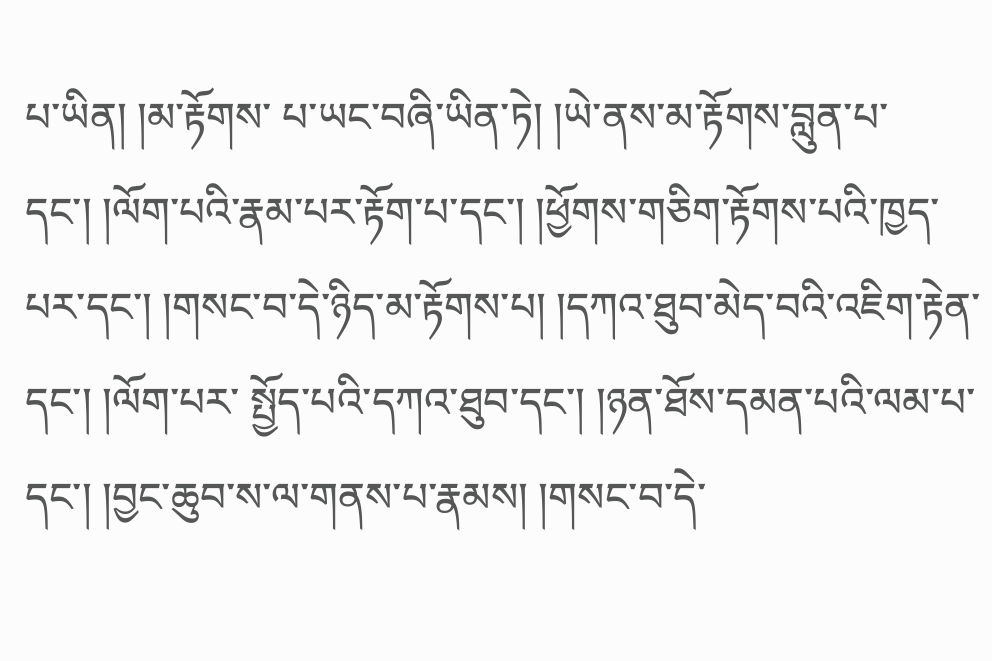པ་ཡིན། །མ་རྟོགས་ པ་ཡང་བཞི་ཡིན་ཏེ། །ཡེ་ནས་མ་རྟོགས་བླུན་པ་དང་། །ལོག་པའི་རྣམ་པར་རྟོག་པ་དང་། །ཕྱོགས་གཅིག་རྟོགས་པའི་ཁྱད་པར་དང་། །གསང་བ་དེ་ཉིད་མ་རྟོགས་པ། །དཀའ་ཐུབ་མེད་བའི་འཇིག་རྟེན་དང་། །ལོག་པར་ སྤྱོད་པའི་དཀའ་ཐུབ་དང་། །ཉན་ཐོས་དམན་པའི་ལམ་པ་དང་། །བྱང་ཆུབ་ས་ལ་གནས་པ་རྣམས། །གསང་བ་དེ་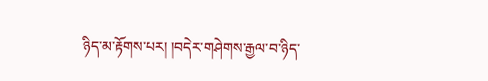ཉིད་མ་རྟོགས་པར། །བདེར་གཤེགས་རྒྱལ་བ་ཉིད་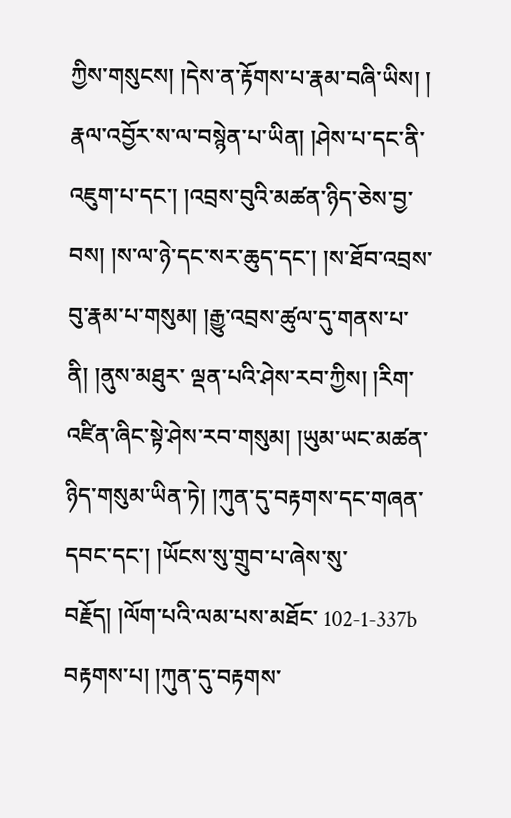ཀྱིས་གསུངས། །དེས་ན་རྟོགས་པ་རྣམ་བཞི་ཡིས། ། རྣལ་འབྱོར་ས་ལ་བསྙེན་པ་ཡིན། །ཤེས་པ་དང་ནི་འཇུག་པ་དང་། །འབྲས་བུའི་མཚན་ཉིད་ཅེས་བྱ་བས། །ས་ལ་ཉེ་དང་སར་ཆུད་དང་། །ས་ཐོབ་འབྲས་བུ་རྣམ་པ་གསུམ། །རྒྱུ་འབྲས་ཚུལ་དུ་གནས་པ་ནི། །ནུས་མཐུར་ ལྡན་པའི་ཤེས་རབ་ཀྱིས། །རིག་འཛིན་ཞིང་སྟེ་ཤེས་རབ་གསུམ། །ཡུམ་ཡང་མཚན་ཉིད་གསུམ་ཡིན་ཏེ། །ཀུན་དུ་བརྟགས་དང་གཞན་དབང་དང་། །ཡོངས་སུ་གྲུབ་པ་ཞེས་སུ་བརྗོད། །ལོག་པའི་ལམ་པས་མཐོང་ 102-1-337b བརྟགས་པ། །ཀུན་དུ་བརྟགས་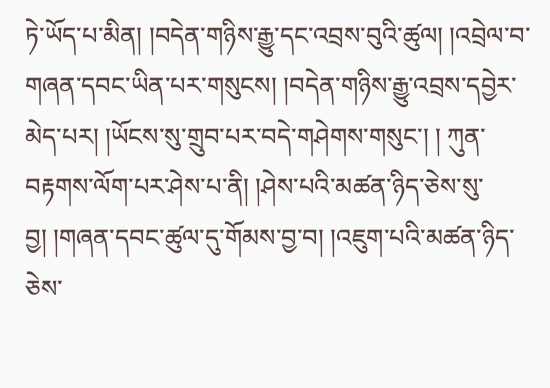ཏེ་ཡོད་པ་མིན། །བདེན་གཉིས་རྒྱུ་དང་འབྲས་བུའི་ཚུལ། །འབྲེལ་བ་གཞན་དབང་ཡིན་པར་གསུངས། །བདེན་གཉིས་རྒྱུ་འབྲས་དབྱེར་མེད་པར། །ཡོངས་སུ་གྲུབ་པར་བདེ་གཤེགས་གསུང་། ། ཀུན་བརྟགས་ལོག་པར་ཤེས་པ་ནི། །ཤེས་པའི་མཚན་ཉིད་ཅེས་སུ་བྱ། །གཞན་དབང་ཚུལ་དུ་གོམས་བྱ་བ། །འཇུག་པའི་མཚན་ཉིད་ཅེས་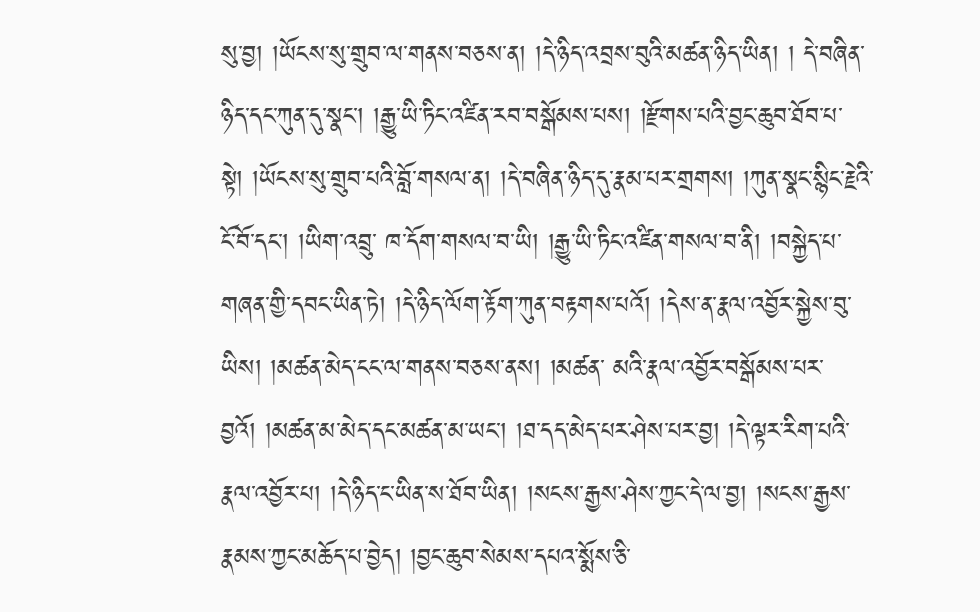སུ་བྱ། །ཡོངས་སུ་གྲུབ་ལ་གནས་བཅས་ན། །དེ་ཉིད་འབྲས་བུའི་མཚན་ཉིད་ཡིན། ། དེ་བཞིན་ཉིད་དང་ཀུན་དུ་སྣང་། །རྒྱུ་ཡི་ཏིང་འཛིན་རབ་བསྒོམས་པས། །རྫོགས་པའི་བྱང་ཆུབ་ཐོབ་པ་སྟེ། །ཡོངས་སུ་གྲུབ་པའི་བློ་གསལ་ན། །དེ་བཞིན་ཉིད་དུ་རྣམ་པར་གྲགས། །ཀུན་སྣང་སྙིང་རྗེའི་ངོ་བོ་དང་། །ཡིག་འབྲུ་ ཁ་དོག་གསལ་བ་ཡི། །རྒྱུ་ཡི་ཏིང་འཛིན་གསལ་བ་ནི། །བསྐྱེད་པ་གཞན་གྱི་དབང་ཡིན་ཏེ། །དེ་ཉིད་ལོག་རྟོག་ཀུན་བརྟགས་པའོ། །དེས་ན་རྣལ་འབྱོར་སྐྱེས་བུ་ཡིས། །མཚན་མེད་ངང་ལ་གནས་བཅས་ནས། །མཚན་ མའི་རྣལ་འབྱོར་བསྒོམས་པར་བྱའོ། །མཚན་མ་མེད་དང་མཚན་མ་ཡང་། །ཐ་དད་མེད་པར་ཤེས་པར་བྱ། །དེ་ལྟར་རིག་པའི་རྣལ་འབྱོར་པ། །དེ་ཉིད་ང་ཡིན་ས་ཐོབ་ཡིན། །སངས་རྒྱས་ཤེས་ཀྱང་དེ་ལ་བྱ། །སངས་རྒྱས་ རྣམས་ཀྱང་མཆོད་པ་བྱེད། །བྱང་ཆུབ་སེམས་དཔའ་སྨོས་ཅི་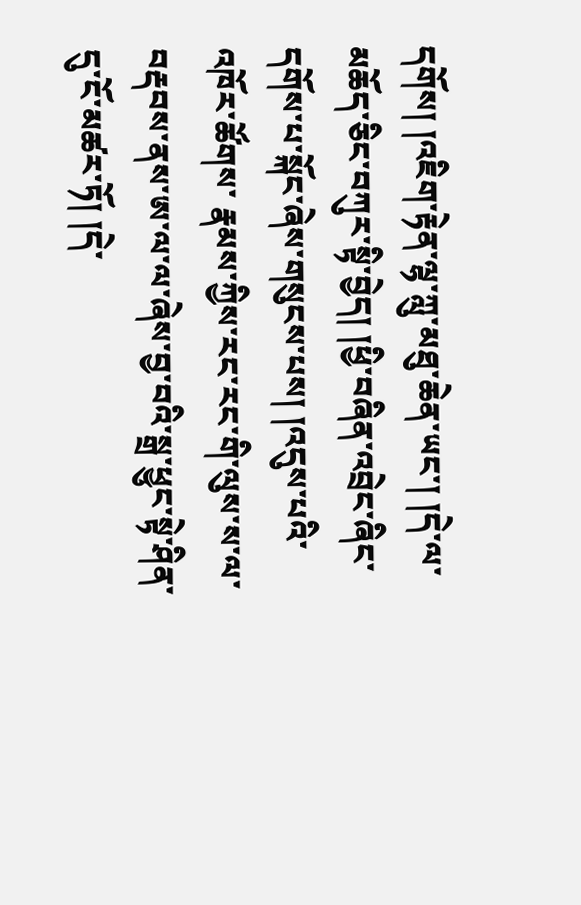དགོས། །འཇིག་རྟེན་ལྷ་ཀླུ་མཐུ་ཆེན་ཡང་། །དེ་ལ་མཆོད་ཅིང་བཀུར་སྟི་བྱེད། །ཕྱི་བཞིན་འབྲེང་ཞིང་དགོས་པ་སྐོང་ཞེས་གསུངས་པས། །འདུས་པའི་འཁོར་ཚོགས་ རྣམས་ཀྱིས་རང་རང་གི་ལུས་ས་ལ་བརྡབས་ནས་ཨ་ལ་ལ་ཞེས་བྱ་བའི་སྒྲ་ཕྱུང་སྟེ་ཤིན་དུ་ངོ་མཚར་ཏོ། །དེ་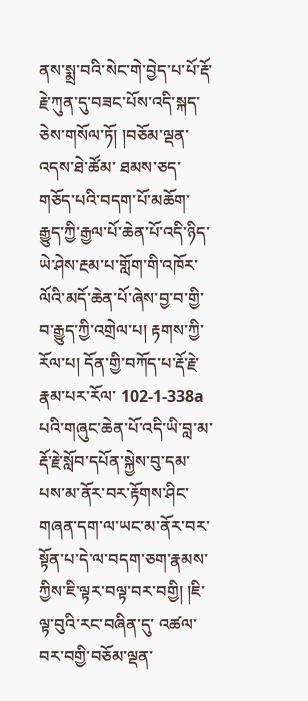ནས་སྨྲ་བའི་སེང་གེ་བྱེད་པ་པོ་རྡོ་རྗེ་ཀུན་དུ་བཟང་པོས་འདི་སྐད་ཅེས་གསོལ་ཏོ། །བཅོམ་ལྡན་འདས་ཐེ་ཚོམ་ ཐམས་ཅད་གཅོད་པའི་བདག་པོ་མཆོག་རྒྱུད་ཀྱི་རྒྱལ་པོ་ཆེན་པོ་འདི་ཉིད་ཡེ་ཤེས་རྔམ་པ་གློག་གི་འཁོར་ལོའི་མདོ་ཆེན་པོ་ཞེས་བྱ་བ་གྱི་བ་རྒྱུད་ཀྱི་འགྲེལ་པ། རྟགས་ཀྱི་རོལ་པ། དོན་གྱི་བཀོད་པ་རྡོ་རྗེ་རྣམ་པར་རོལ་ 102-1-338a པའི་གཞུང་ཆེན་པོ་འདི་ཡི་བླ་མ་རྡོ་རྗེ་སློབ་དཔོན་སྐྱེས་བུ་དམ་པས་མ་ནོར་བར་རྟོགས་ཤིང་གཞན་དག་ལ་ཡང་མ་ནོར་བར་སྟོན་པ་དེ་ལ་བདག་ཅག་རྣམས་ཀྱིས་ཇི་ལྟར་བལྟ་བར་བགྱི། །ཇི་ལྟ་བུའི་རང་བཞིན་དུ་ འཚལ་བར་བགྱི་བཅོམ་ལྡན་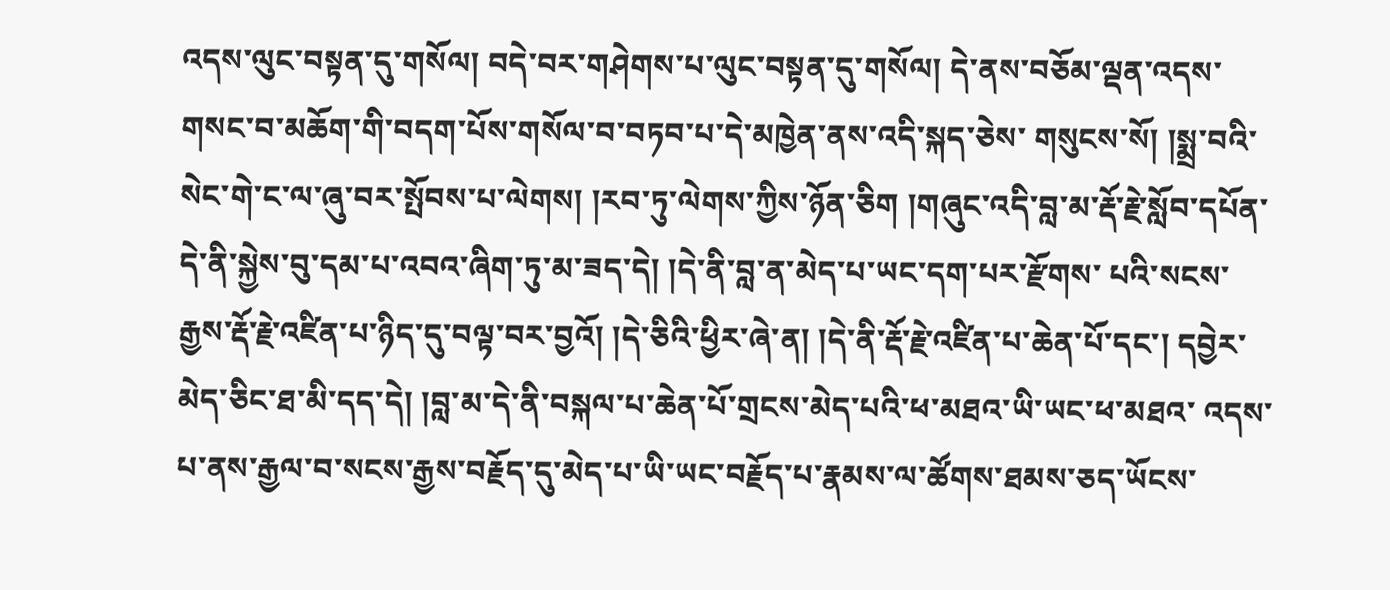འདས་ལུང་བསྟན་དུ་གསོལ། བདེ་བར་གཤེགས་པ་ལུང་བསྟན་དུ་གསོལ། དེ་ནས་བཅོམ་ལྡན་འདས་གསང་བ་མཆོག་གི་བདག་པོས་གསོལ་བ་བཏབ་པ་དེ་མཁྱེན་ནས་འདི་སྐད་ཅེས་ གསུངས་སོ། །སྨྲ་བའི་སེང་གེ་ང་ལ་ཞུ་བར་སྤོབས་པ་ལེགས། །རབ་ཏུ་ལེགས་ཀྱིས་ཉོན་ཅིག །གཞུང་འདི་བླ་མ་རྡོ་རྗེ་སློབ་དཔོན་དེ་ནི་སྐྱེས་བུ་དམ་པ་འབའ་ཞིག་ཏུ་མ་ཟད་དེ། །དེ་ནི་བླ་ན་མེད་པ་ཡང་དག་པར་རྫོགས་ པའི་སངས་རྒྱས་རྡོ་རྗེ་འཛིན་པ་ཉིད་དུ་བལྟ་བར་བྱའོ། །དེ་ཅིའི་ཕྱིར་ཞེ་ན། །དེ་ནི་རྡོ་རྗེ་འཛིན་པ་ཆེན་པོ་དང་། དབྱེར་མེད་ཅིང་ཐ་མི་དད་དེ། །བླ་མ་དེ་ནི་བསྐལ་པ་ཆེན་པོ་གྲངས་མེད་པའི་ཕ་མཐའ་ཡི་ཡང་ཕ་མཐའ་ འདས་པ་ནས་རྒྱལ་བ་སངས་རྒྱས་བརྗོད་དུ་མེད་པ་ཡི་ཡང་བརྗོད་པ་རྣམས་ལ་ཚོགས་ཐམས་ཅད་ཡོངས་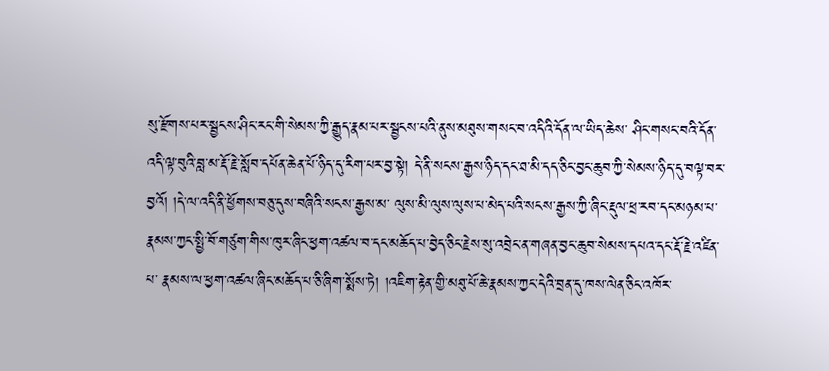སུ་རྫོགས་པར་སྦྱངས་ཤིང་རང་གི་སེམས་ཀྱི་རྒྱུད་རྣམ་པར་སྦྱངས་པའི་ནུས་མཐུས་གསང་བ་འདིའི་དོན་ལ་ཡིད་ཆེས་ ཤིང་གསང་བའི་དོན་འདི་ལྟ་བུའི་བླ་མ་རྡོ་རྗེ་སློབ་དཔོན་ཆེན་པོ་ཉིད་དུ་རིག་པར་བྱ་སྟེ། དེ་ནི་སངས་རྒྱས་ཉིད་དང་ཐ་མི་དད་ཅིང་བྱང་ཆུབ་ཀྱི་སེམས་ཉིད་དུ་བལྟ་བར་བྱའོ། །དེ་ལ་འདི་ནི་ཕྱོགས་བཅུ་དུས་བཞིའི་སངས་རྒྱས་མ་ ལུས་མི་ལུས་ལུས་པ་མེད་པའི་སངས་རྒྱས་ཀྱི་ཞིང་རྡུལ་ཕྲ་རབ་དང་མཉམ་པ་རྣམས་ཀྱང་སྤྱི་བོ་གཙུག་གིས་ཁུར་ཞིང་ཕྱག་འཚལ་བ་དང་མཆོད་པ་བྱེད་ཅིང་རྗེས་སུ་འབྲེང་ན་གཞན་བྱང་ཆུབ་སེམས་དཔའ་དང་རྡོ་རྗེ་འཛིན་པ་ རྣམས་ལ་ཕྱག་འཚལ་ཞིང་མཆོད་པ་ཅི་ཞིག་སྨོས་ཏེ། །འཇིག་རྟེན་གྱི་མཐུ་པོ་ཆེ་རྣམས་ཀྱང་དེའི་བྲན་དུ་ཁས་ལེན་ཅིང་འཁོར་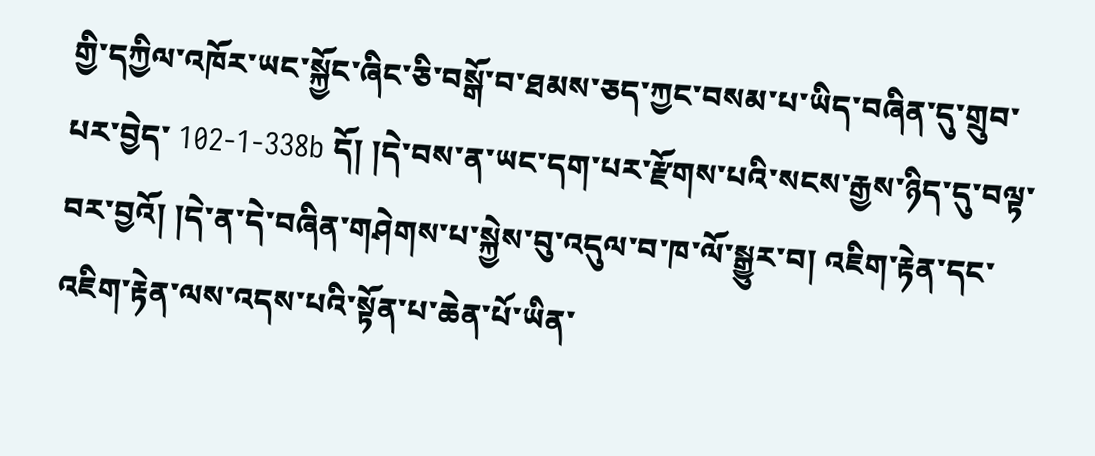གྱི་དཀྱིལ་འཁོར་ཡང་སྐྱོང་ཞིང་ཅི་བསྒོ་བ་ཐམས་ཅད་ཀྱང་བསམ་པ་ཡིད་བཞིན་དུ་གྲུབ་པར་བྱེད་ 102-1-338b དོ། །དེ་བས་ན་ཡང་དག་པར་རྫོགས་པའི་སངས་རྒྱས་ཉིད་དུ་བལྟ་བར་བྱའོ། །དེ་ན་དེ་བཞིན་གཤེགས་པ་སྐྱེས་བུ་འདུལ་བ་ཁ་ལོ་སྒྱུར་བ། འཇིག་རྟེན་དང་འཇིག་རྟེན་ལས་འདས་པའི་སྟོན་པ་ཆེན་པོ་ཡིན་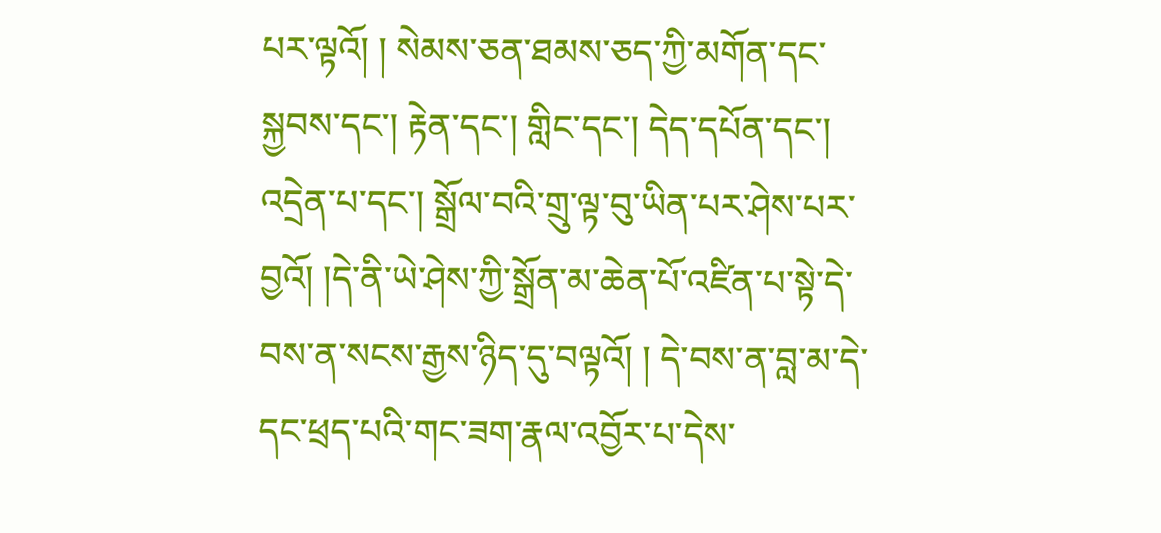པར་ལྟའོ། ། སེམས་ཅན་ཐམས་ཅད་ཀྱི་མགོན་དང་སྐྱབས་དང་། རྟེན་དང་། གླིང་དང་། དེད་དཔོན་དང་། འདྲེན་པ་དང་། སྒྲོལ་བའི་གྲུ་ལྟ་བུ་ཡིན་པར་ཤེས་པར་བྱའོ། །དེ་ནི་ཡེ་ཤེས་ཀྱི་སྒྲོན་མ་ཆེན་པོ་འཛིན་པ་སྟེ་དེ་བས་ན་སངས་རྒྱས་ཉིད་དུ་བལྟའོ། ། དེ་བས་ན་བླ་མ་དེ་དང་ཕྲད་པའི་གང་ཟག་རྣལ་འབྱོར་པ་དེས་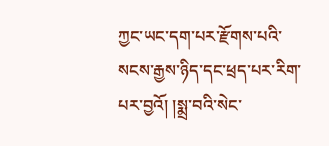ཀྱང་ཡང་དག་པར་རྫོགས་པའི་སངས་རྒྱས་ཉིད་དང་ཕྲད་པར་རིག་པར་བྱའོ། །སྨྲ་བའི་སེང་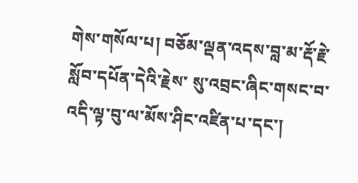གེས་གསོལ་པ། བཅོམ་ལྡན་འདས་བླ་མ་རྡོ་རྗེ་སློབ་དཔོན་དེའི་རྗེས་ སུ་འབྲང་ཞིང་གསང་བ་འདི་ལྟ་བུ་ལ་མོས་ཤིང་འཛིན་པ་དང་།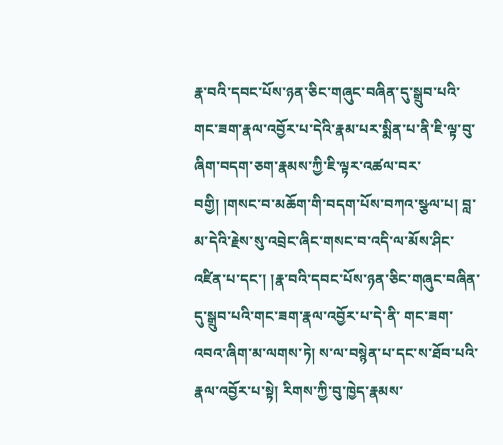རྣ་བའི་དབང་པོས་ཉན་ཅིང་གཞུང་བཞིན་དུ་སྒྲུབ་པའི་གང་ཟག་རྣལ་འབྱོར་པ་དེའི་རྣམ་པར་སྨིན་པ་ནི་ཇི་ལྟ་བུ་ཞིག་བདག་ཅག་རྣམས་ཀྱི་ཇི་ལྟར་འཚལ་བར་ བགྱི། །གསང་བ་མཆོག་གི་བདག་པོས་བཀའ་སྩལ་པ། བླ་མ་དེའི་རྗེས་སུ་འབྲེང་ཞིང་གསང་བ་འདི་ལ་མོས་ཤིང་འཛིན་པ་དང་། །རྣ་བའི་དབང་པོས་ཉན་ཅིང་གཞུང་བཞིན་དུ་སྒྲུབ་པའི་གང་ཟག་རྣལ་འབྱོར་པ་དེ་ནི་ གང་ཟག་འབའ་ཞིག་མ་ལགས་ཏེ། ས་ལ་བསྙེན་པ་དང་ས་ཐོབ་པའི་རྣལ་འབྱོར་པ་སྟེ། རིགས་ཀྱི་བུ་ཁྱེད་རྣམས་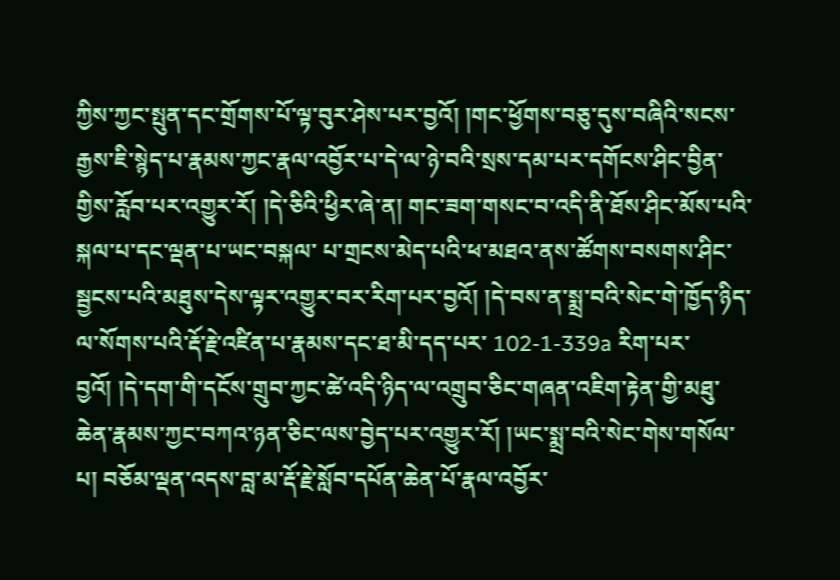ཀྱིས་ཀྱང་སྤུན་དང་གྲོགས་པོ་ལྟ་བུར་ཤེས་པར་བྱའོ། །གང་ཕྱོགས་བཅུ་དུས་བཞིའི་སངས་ རྒྱས་ཇི་སྙེད་པ་རྣམས་ཀྱང་རྣལ་འབྱོར་པ་དེ་ལ་ཉེ་བའི་སྲས་དམ་པར་དགོངས་ཤིང་བྱིན་གྱིས་རློབ་པར་འགྱུར་རོ། །དེ་ཅིའི་ཕྱིར་ཞེ་ན། གང་ཟག་གསང་བ་འདི་ནི་ཐོས་ཤིང་མོས་པའི་སྐལ་པ་དང་ལྡན་པ་ཡང་བསྐལ་ པ་གྲངས་མེད་པའི་ཕ་མཐའ་ནས་ཚོགས་བསགས་ཤིང་སྦྱངས་པའི་མཐུས་དེས་ལྟར་འགྱུར་བར་རིག་པར་བྱའོ། །དེ་བས་ན་སྨྲ་བའི་སེང་གེ་ཁྱོད་ཉིད་ལ་སོགས་པའི་རྡོ་རྗེ་འཛིན་པ་རྣམས་དང་ཐ་མི་དད་པར་ 102-1-339a རིག་པར་བྱའོ། །དེ་དག་གི་དངོས་གྲུབ་ཀྱང་ཚེ་འདི་ཉིད་ལ་འགྲུབ་ཅིང་གཞན་འཇིག་རྟེན་གྱི་མཐུ་ཆེན་རྣམས་ཀྱང་བཀའ་ཉན་ཅིང་ལས་བྱེད་པར་འགྱུར་རོ། །ཡང་སྨྲ་བའི་སེང་གེས་གསོལ་པ། བཅོམ་ལྡན་འདས་བླ་མ་རྡོ་རྗེ་སློབ་དཔོན་ཆེན་པོ་རྣལ་འབྱོར་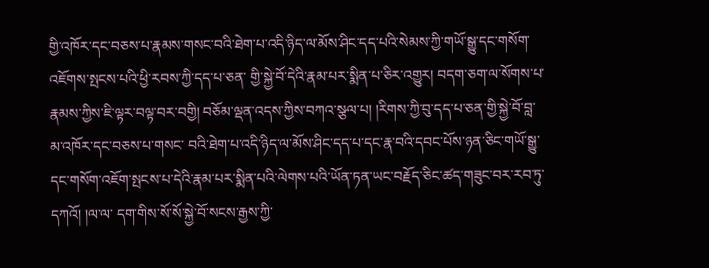གྱི་འཁོར་དང་བཅས་པ་རྣམས་གསང་བའི་ཐེག་པ་འདི་ཉིད་ལ་མོས་ཤིང་དད་པའི་སེམས་ཀྱི་གཡོ་སྒྱུ་དང་གསོག་འཇོགས་སྤངས་པའི་ཕྱི་རབས་ཀྱི་དད་པ་ཅན་ གྱི་སྐྱེ་བོ་དེའི་རྣམ་པར་སྨིན་པ་ཅིར་འགྱུར། བདག་ཅག་ལ་སོགས་པ་རྣམས་ཀྱིས་ཇི་ལྟར་བལྟ་བར་བགྱི། བཅོམ་ལྡན་འདས་ཀྱིས་བཀའ་སྩལ་པ། །རིགས་ཀྱི་བུ་དད་པ་ཅན་གྱི་སྐྱེ་བོ་བླ་མ་འཁོར་དང་བཅས་པ་གསང་ བའི་ཐེག་པ་འདི་ཉིད་ལ་མོས་ཤིང་དད་པ་དང་རྣ་བའི་དབང་པོས་ཉན་ཅིང་གཡོ་སྒྱུ་དང་གསོག་འཇོག་སྤངས་པ་དེའི་རྣམ་པར་སྨིན་པའི་ལེགས་པའི་ཡོན་ཏན་ཡང་བརྗོད་ཅིང་ཚད་གཟུང་བར་རབ་ཏུ་དཀའོ། །ལ་ལ་ དག་གིས་སོ་སོ་སྐྱེ་བོ་སངས་རྒྱས་ཀྱི་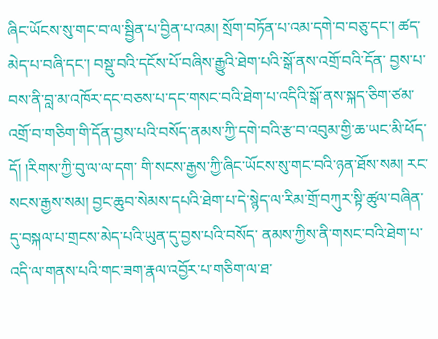ཞིང་ཡོངས་སུ་གང་བ་ལ་སྦྱིན་པ་བྱིན་པ་འམ། སྲོག་བཏོན་པ་འམ་དགེ་བ་བཅུ་དང་། ཚད་མེད་པ་བཞི་དང་། བསྡུ་བའི་དངོས་པོ་བཞིས་རྒྱུའི་ཐེག་པའི་སྒོ་ནས་འགྲོ་བའི་དོན་ བྱས་པ་བས་ནི་བླ་མ་འཁོར་དང་བཅས་པ་དང་གསང་བའི་ཐེག་པ་འདིའི་སྒོ་ནས་སྐད་ཅིག་ཙམ་འགྲོ་བ་གཅིག་གི་དོན་བྱས་པའི་བསོད་ནམས་ཀྱི་དགེ་བའི་རྩ་བ་འབུམ་གྱི་ཆ་ཡང་མི་ཕོད་དོ། །རིགས་ཀྱི་བུ་ལ་ལ་དག་ གི་སངས་རྒྱས་ཀྱི་ཞིང་ཡོངས་སུ་གང་བའི་ཉན་ཐོས་སམ། རང་སངས་རྒྱས་སམ། བྱང་ཆུབ་སེམས་དཔའི་ཐེག་པ་དེ་སྙེད་ལ་རིམ་གྲོ་བཀུར་སྟི་ཚུལ་བཞིན་དུ་བསྐལ་པ་གྲངས་མེད་པའི་ཡུན་དུ་བྱས་པའི་བསོད་ ནམས་ཀྱིས་ནི་གསང་བའི་ཐེག་པ་འདི་ལ་གནས་པའི་གང་ཟག་རྣལ་འབྱོར་པ་གཅིག་ལ་ཐ་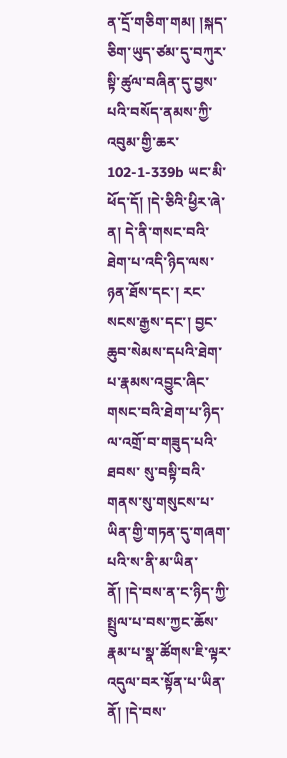ན་དྲོ་གཅིག་གམ། །སྐད་ཅིག་ཡུད་ཙམ་དུ་བཀུར་སྟི་ཚུལ་བཞིན་དུ་བྱས་པའི་བསོད་ནམས་ཀྱི་འབུམ་གྱི་ཆར་ 102-1-339b ཡང་མི་ཕོད་དོ། །དེ་ཅིའི་ཕྱིར་ཞེ་ན། དེ་ནི་གསང་བའི་ཐེག་པ་འདི་ཉིད་ལས་ཉན་ཐོས་དང་། རང་སངས་རྒྱས་དང་། བྱང་ཆུབ་སེམས་དཔའི་ཐེག་པ་རྣམས་འབྱུང་ཞིང་གསང་བའི་ཐེག་པ་ཉིད་ལ་འགྲོ་བ་གཟུད་པའི་ཐབས་ སུ་བསྟི་བའི་གནས་སུ་གསུངས་པ་ཡིན་གྱི་གཏན་དུ་གཞག་པའི་ས་ནི་མ་ཡིན་ནོ། །དེ་བས་ན་ང་ཉིད་ཀྱི་སྤྲུལ་པ་བས་ཀྱང་ཆོས་རྣམ་པ་སྣ་ཚོགས་ཇི་ལྟར་འདུལ་བར་སྟོན་པ་ཡིན་ནོ། །དེ་བས་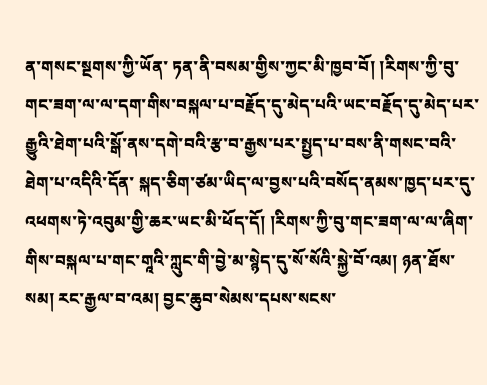ན་གསང་སྔགས་ཀྱི་ཡོན་ ཏན་ནི་བསམ་གྱིས་ཀྱང་མི་ཁྱབ་བོ། །རིགས་ཀྱི་བུ་གང་ཟག་ལ་ལ་དག་གིས་བསྐལ་པ་བརྗོད་དུ་མེད་པའི་ཡང་བརྗོད་དུ་མེད་པར་རྒྱུའི་ཐེག་པའི་སྒོ་ནས་དགེ་བའི་རྩ་བ་རྒྱས་པར་སྤྱད་པ་བས་ནི་གསང་བའི་ཐེག་པ་འདིའི་དོན་ སྐད་ཅིག་ཙམ་ཡིད་ལ་བྱས་པའི་བསོད་ནམས་ཁྱད་པར་དུ་འཕགས་ཏེ་འབུམ་གྱི་ཆར་ཡང་མི་ཕོད་དོ། །རིགས་ཀྱི་བུ་གང་ཟག་ལ་ལ་ཞིག་གིས་བསྐལ་པ་གང་གཱའི་ཀླུང་གི་བྱེ་མ་སྙེད་དུ་སོ་སོའི་སྐྱེ་བོ་འམ། ཉན་ཐོས་ སམ། རང་རྒྱལ་བ་འམ། བྱང་ཆུབ་སེམས་དཔས་སངས་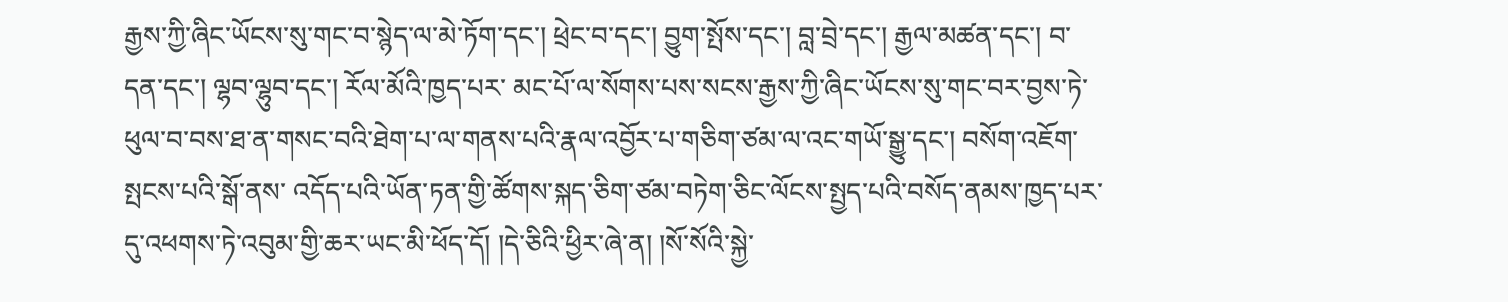རྒྱས་ཀྱི་ཞིང་ཡོངས་སུ་གང་བ་སྙེད་ལ་མེ་ཏོག་དང་། ཕྲེང་བ་དང་། བྱུག་སྤོས་དང་། བླ་བྲེ་དང་། རྒྱལ་མཚན་དང་། བ་དན་དང་། ལྷབ་ལྷུབ་དང་། རོལ་མོའི་ཁྱད་པར་ མང་པོ་ལ་སོགས་པས་སངས་རྒྱས་ཀྱི་ཞིང་ཡོངས་སུ་གང་བར་བྱས་ཏེ་ཕུལ་བ་བས་ཐ་ན་གསང་བའི་ཐེག་པ་ལ་གནས་པའི་རྣལ་འབྱོར་པ་གཅིག་ཙམ་ལ་འང་གཡོ་སྒྱུ་དང་། བསོག་འཇོག་སྤངས་པའི་སྒོ་ནས་ འདོད་པའི་ཡོན་ཏན་གྱི་ཚོགས་སྐད་ཅིག་ཙམ་བཏེག་ཅིང་ལོངས་སྤྱད་པའི་བསོད་ནམས་ཁྱད་པར་དུ་འཕགས་ཏེ་འབུམ་གྱི་ཆར་ཡང་མི་ཕོད་དོ། །དེ་ཅིའི་ཕྱིར་ཞེ་ན། །སོ་སོའི་སྐྱེ་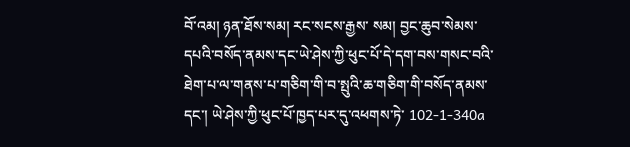བོ་འམ། ཉན་ཐོས་སམ། རང་སངས་རྒྱས་ སམ། བྱང་ཆུབ་སེམས་དཔའི་བསོད་ནམས་དང་ཡེ་ཤེས་ཀྱི་ཕུང་པོ་དེ་དག་བས་གསང་བའི་ཐེག་པ་ལ་གནས་པ་གཅིག་གི་བ་སྤུའི་ཆ་གཅིག་གི་བསོད་ནམས་དང་། ཡེ་ཤེས་ཀྱི་ཕུང་པོ་ཁྱད་པར་དུ་འཕགས་ཏེ་ 102-1-340a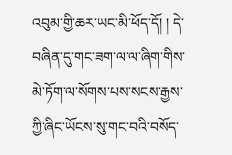འབུམ་གྱི་ཆར་ཡང་མི་ཕོད་དོ། ། དེ་བཞིན་དུ་གང་ཟག་ལ་ལ་ཞིག་གིས་མེ་ཏོག་ལ་སོགས་པས་སངས་རྒྱས་ཀྱི་ཞིང་ཡོངས་སུ་གང་བའི་བསོད་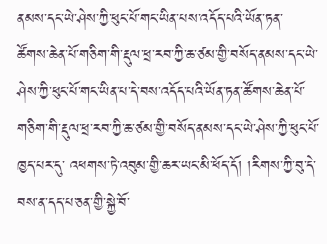ནམས་དང་ཡེ་ཤེས་ཀྱི་ཕུང་པོ་གང་ཡིན་པས་འདོད་པའི་ཡོན་ཏན་ ཚོགས་ཆེན་པོ་གཅིག་གི་རྡུལ་ཕྲ་རབ་ཀྱི་ཆ་ཙམ་གྱི་བསོད་ནམས་དང་ཡེ་ཤེས་ཀྱི་ཕུང་པོ་གང་ཡིན་པ་དེ་བས་འདོད་པའི་ཡོན་ཏན་ཚོགས་ཆེན་པོ་གཅིག་གི་རྡུལ་ཕྲ་རབ་ཀྱི་ཆ་ཙམ་གྱི་བསོད་ནམས་དང་ཡེ་ཤེས་ཀྱི་ཕུང་པོ་ཁྱད་པར་དུ་ འཕགས་ཏེ་འབུམ་གྱི་ཆར་ཡང་མི་ཕོད་དོ། །རིགས་ཀྱི་བུ་དེ་བས་ན་དད་པ་ཅན་གྱི་སྐྱེ་བོ་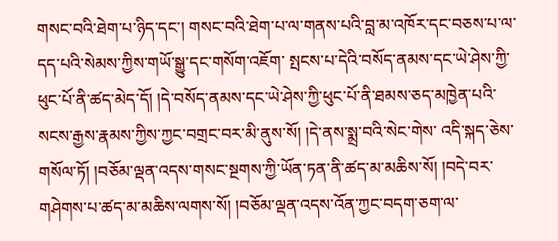གསང་བའི་ཐེག་པ་ཉིད་དང་། གསང་བའི་ཐེག་པ་ལ་གནས་པའི་བླ་མ་འཁོར་དང་བཅས་པ་ལ་དད་པའི་སེམས་ཀྱིས་གཡོ་སྒྱུ་དང་གསོག་འཇོག་ སྤངས་པ་དེའི་བསོད་ནམས་དང་ཡེ་ཤེས་ཀྱི་ཕུང་པོ་ནི་ཚད་མེད་དོ། །དེ་བསོད་ནམས་དང་ཡེ་ཤེས་ཀྱི་ཕུང་པོ་ནི་ཐམས་ཅད་མཁྱེན་པའི་སངས་རྒྱས་རྣམས་ཀྱིས་ཀྱང་བགྲང་བར་མི་ནུས་སོ། །དེ་ནས་སྨྲ་བའི་སེང་གེས་ འདི་སྐད་ཅེས་གསོལ་ཏོ། །བཅོམ་ལྡན་འདས་གསང་སྔགས་ཀྱི་ཡོན་ཏན་ནི་ཚད་མ་མཆིས་སོ། །བདེ་བར་གཤེགས་པ་ཚད་མ་མཆིས་ལགས་སོ། །བཅོམ་ལྡན་འདས་འོན་ཀྱང་བདག་ཅག་ལ་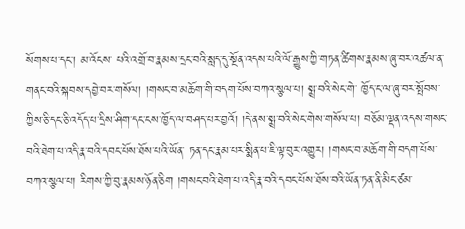སོགས་པ་དང་། མ་འོངས་ པའི་འགྲོ་བ་རྣམས་དྲང་བའི་སླད་དུ་སྔོན་འདས་པའི་ལོ་རྒྱུས་ཀྱི་གཏན་ཚིགས་རྣམས་ཞུ་བར་འཚལ་ན་གནང་བའི་སྐབས་དབྱེ་བར་གསོལ། །གསང་བ་མཆོག་གི་བདག་པོས་བཀའ་སྩལ་པ། སྨྲ་བའི་སེང་གེ་ ཁྱོད་ང་ལ་ཞུ་བར་སྤོབས་ཀྱིས་ཅི་དང་ཅི་འདོད་པ་དྲིས་ཤིག་དང་ངས་ཁྱོད་ལ་བཤད་པར་བྱའོ། །དེ་ནས་སྨྲ་བའི་སེང་གེས་གསོལ་པ། བཅོམ་ལྡན་འདས་གསང་བའི་ཐེག་པ་འདི་རྣ་བའི་དབང་པོས་ཐོས་པའི་ཡོན་ ཏན་དང་རྣམ་པར་སྨིན་པ་ཇི་ལྟ་བུར་འགྱུར། །གསང་བ་མཆོག་གི་བདག་པོས་བཀའ་སྩལ་པ། རིགས་ཀྱི་བུ་རྣམས་ཉོན་ཅིག །གསང་བའི་ཐེག་པ་འདི་རྣ་བའི་དབང་པོས་ཐོས་བའི་ཡོན་ཏན་ནི་མིང་ཙམ་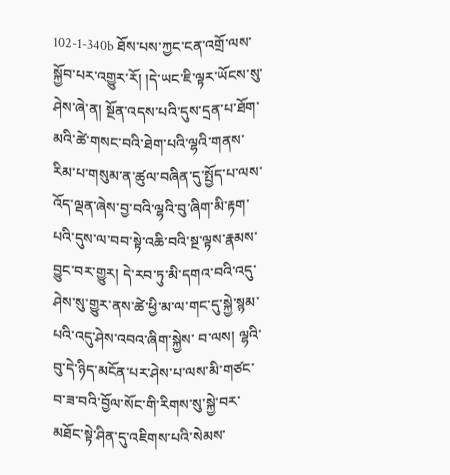102-1-340b ཐོས་པས་ཀྱང་ངན་འགྲོ་ལས་སྐྱོབ་པར་འགྱུར་རོ། །དེ་ཡང་ཇི་ལྟར་ཡོངས་སུ་ཤེས་ཞེ་ན། སྔོན་འདས་པའི་དུས་དྲན་པ་ཐོག་མའི་ཚེ་གསང་བའི་ཐེག་པའི་ལྷའི་གནས་རིམ་པ་གསུམ་ན་ཚུལ་བཞིན་དུ་སྤྱོད་པ་ལས་ འོད་ལྡན་ཞེས་བྱ་བའི་ལྷའི་བུ་ཞིག་མི་རྟག་པའི་དུས་ལ་བབ་སྟེ་འཆི་བའི་སྔ་ལྟས་རྣམས་བྱུང་བར་གྱུར། དེ་རབ་ཏུ་མི་དགའ་བའི་འདུ་ཤེས་སུ་གྱུར་ནས་ཚེ་ཕྱི་མ་ལ་གང་དུ་སྐྱེ་སྙམ་པའི་འདུ་ཤེས་འབའ་ཞིག་སྐྱེས་ བ་ལས། ལྷའི་བུ་དེ་ཉིད་མངོན་པར་ཤེས་པ་ལས་མི་གཙང་བ་ཟ་བའི་བྱོལ་སོང་གི་རིགས་སུ་སྐྱེ་བར་མཐོང་སྟེ་ཤིན་དུ་འཇིགས་པའི་སེམས་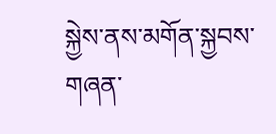སྐྱེས་ནས་མགོན་སྐྱབས་གཞན་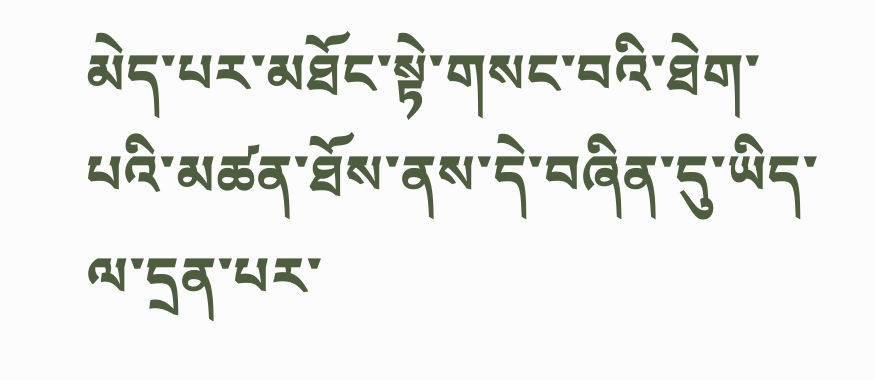མེད་པར་མཐོང་སྟེ་གསང་བའི་ཐེག་ པའི་མཚན་ཐོས་ནས་དེ་བཞིན་དུ་ཡིད་ལ་དྲན་པར་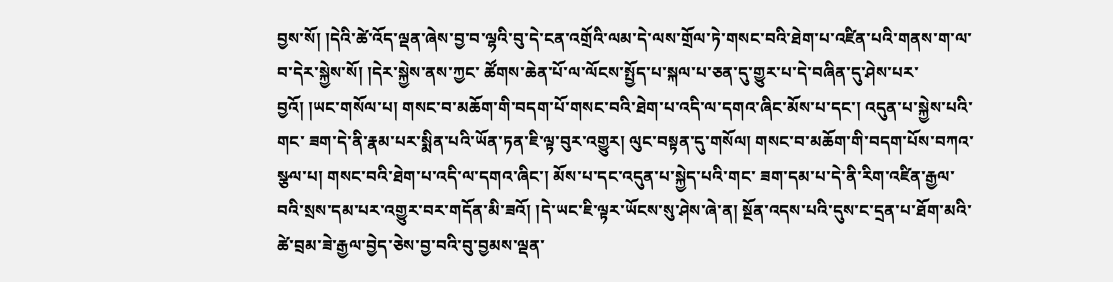བྱས་སོ། །དེའི་ཚེ་འོད་ལྡན་ཞེས་བྱ་བ་ལྷའི་བུ་དེ་ངན་འགྲོའི་ལམ་དེ་ལས་གྲོལ་ཏེ་གསང་བའི་ཐེག་པ་འཛིན་པའི་གནས་ག་ལ་བ་དེར་སྐྱེས་སོ། །དེར་སྐྱེས་ནས་ཀྱང་ ཚོགས་ཆེན་པོ་ལ་ལོངས་སྤྱོད་པ་སྐལ་པ་ཅན་དུ་གྱུར་པ་དེ་བཞིན་དུ་ཤེས་པར་བྱའོ། །ཡང་གསོལ་པ། གསང་བ་མཆོག་གི་བདག་པོ་གསང་བའི་ཐེག་པ་འདི་ལ་དགའ་ཞིང་མོས་པ་དང་། འདུན་པ་སྐྱེས་པའི་གང་ ཟག་དེ་ནི་རྣམ་པར་སྨིན་པའི་ཡོན་ཏན་ཇི་ལྟ་བུར་འགྱུར། ལུང་བསྟན་དུ་གསོལ། གསང་བ་མཆོག་གི་བདག་པོས་བཀའ་སྩལ་པ། གསང་བའི་ཐེག་པ་འདི་ལ་དགའ་ཞིང་། མོས་པ་དང་འདུན་པ་སྐྱེད་པའི་གང་ ཟག་དམ་པ་དེ་ནི་རིག་འཛིན་རྒྱལ་བའི་སྲས་དམ་པར་འགྱུར་བར་གདོན་མི་ཟའོ། །དེ་ཡང་ཇི་ལྟར་ཡོངས་སུ་ཤེས་ཞེ་ན། སྔོན་འདས་པའི་དུས་ང་དྲན་པ་ཐོག་མའི་ཚེ་བྲམ་ཟེ་རྒྱལ་བྱེད་ཅེས་བྱ་བའི་བུ་བྱམས་ལྡན་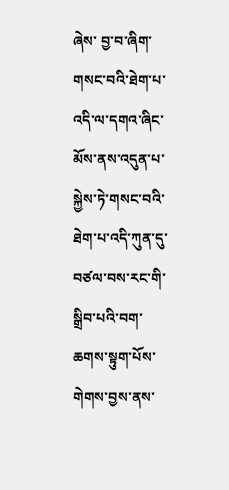ཞེས་ བྱ་བ་ཞིག་གསང་བའི་ཐེག་པ་འདི་ལ་དགའ་ཞིང་མོས་ནས་འདུན་པ་སྐྱེས་ཏེ་གསང་བའི་ཐེག་པ་འདི་ཀུན་དུ་བཙལ་བས་རང་གི་སྒྲིབ་པའི་བག་ཆགས་སྟུག་པོས་གེགས་བྱས་ནས་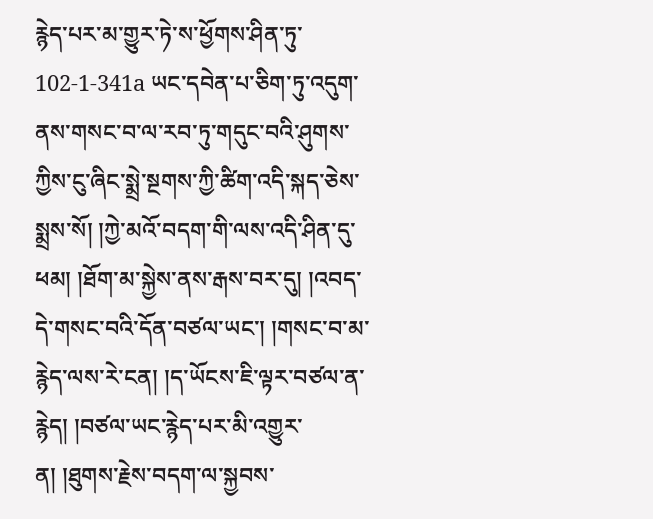རྙེད་པར་མ་གྱུར་ཏེ་ས་ཕྱོགས་ཤིན་ཏུ་ 102-1-341a ཡང་དབེན་པ་ཅིག་ཏུ་འདུག་ནས་གསང་བ་ལ་རབ་ཏུ་གདུང་བའི་ཤུགས་ཀྱིས་ངུ་ཞིང་སྨྲེ་སྔགས་ཀྱི་ཚིག་འདི་སྐད་ཅེས་སྨྲས་སོ། །ཀྱེ་མའོ་བདག་གི་ལས་འདི་ཤིན་དུ་ཕམ། །ཐོག་མ་སྐྱེས་ནས་རྒས་བར་དུ། །འབད་ དེ་གསང་བའི་དོན་བཙལ་ཡང་། །གསང་བ་མ་རྙེད་ལས་རེ་ངན། །ད་ཡོངས་ཇི་ལྟར་བཙལ་ན་རྙེད། །བཙལ་ཡང་རྙེད་པར་མི་འགྱུར་ན། །ཐུགས་རྗེས་བདག་ལ་སྐྱབས་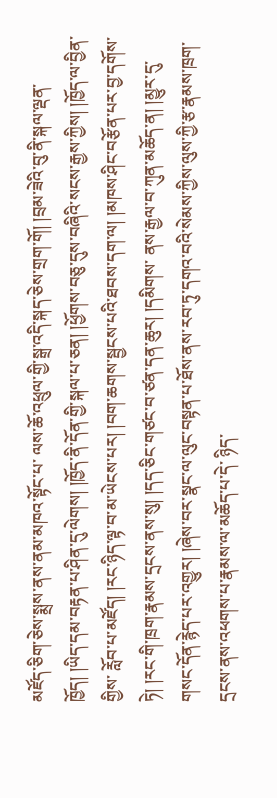མཛོད་ཅིག་ཅེས་སྨྲས་ནས་ནམ་མཁའ་སྟོང་པ་ ལས་ཆོ་འཕྲུལ་གྱི་སྒྲ་འདི་སྐད་ཅེས་གྲག་གོ། །བྲམ་ཟེའི་བུ་ནི་སྐལ་ལྡན་ཁྱོད། །ཡིད་དམ་བརྟན་པ་ཤིན་དུ་ལེགས། །ཁྱོད་ནི་དོན་གྱི་སྐལ་པ་ཅན། །ཕྱོགས་བཅུ་དུས་བཞིའི་སངས་རྒྱས་ཀྱིས། །ཁྱོད་ལ་བྱིན་གྱིས་ རློབ་པ་མཛོད། །རང་ཉིད་ལྟ་བ་མ་ཡེངས་པར། །བག་ཆགས་སྦྱངས་པའི་ཐབས་དག་ལ། །མཁས་ཤིང་བརྩོན་པར་བྱ་དགོས་ཏེ། །རང་གི་ཁྲག་རྣམས་དྲངས་ནས་སུ། །དད་ཅིང་གཙང་བ་ཙན་དན་ཆུར། །དམིགས་ ནས་རྒྱལ་བ་ཀུན་མཆོད་ན། །མྱུར་དུ་གསང་དོན་རྙེད་པར་འགྱུར། །ཞེས་བར་སྣང་ལ་ལུང་བསྟན་པ་ཐོས་ནས་རབ་ཏུ་དགའ་བའི་སེམས་ཀྱིས་ལུས་ཀྱི་རྩ་རྣམས་ཁྲག་དྲངས་ནས་འཕགས་པ་རྣམས་ལ་མཆོད་པ་དེ་ ཉིད་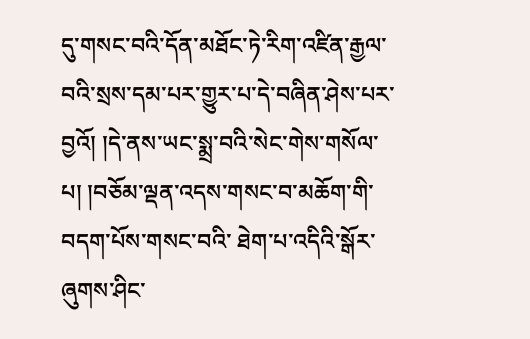དུ་གསང་བའི་དོན་མཐོང་ཏེ་རིག་འཛིན་རྒྱལ་བའི་སྲས་དམ་པར་གྱུར་པ་དེ་བཞིན་ཤེས་པར་བྱའོ། །དེ་ནས་ཡང་སྨྲ་བའི་སེང་གེས་གསོལ་པ། །བཅོམ་ལྡན་འདས་གསང་བ་མཆོག་གི་བདག་པོས་གསང་བའི་ ཐེག་པ་འདིའི་སྒོར་ཞུགས་ཤིང་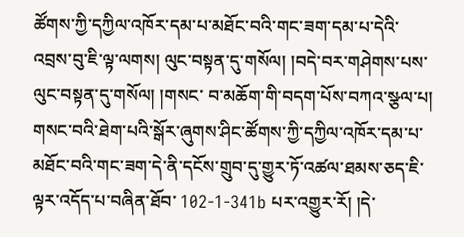ཚོགས་ཀྱི་དཀྱིལ་འཁོར་དམ་པ་མཐོང་བའི་གང་ཟག་དམ་པ་དེའི་འབྲས་བུ་ཇི་ལྟ་ལགས། ལུང་བསྟན་དུ་གསོལ། །བདེ་བར་གཤེགས་པས་ལུང་བསྟན་དུ་གསོལ། །གསང་ བ་མཆོག་གི་བདག་པོས་བཀའ་སྩལ་པ། གསང་བའི་ཐེག་པའི་སྒོར་ཞུགས་ཤིང་ཚོགས་ཀྱི་དཀྱིལ་འཁོར་དམ་པ་མཐོང་བའི་གང་ཟག་དེ་ནི་དངོས་གྲུབ་དུ་གྱུར་ཏོ་འཚལ་ཐམས་ཅད་ཇི་ལྟར་འདོད་པ་བཞིན་ཐོབ་ 102-1-341b པར་འགྱུར་རོ། །དེ་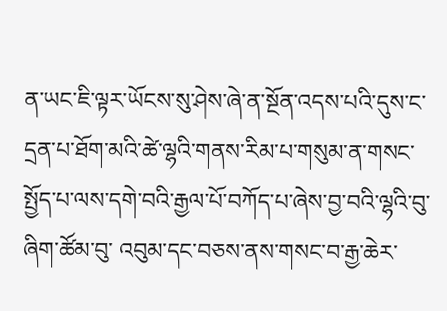ན་ཡང་ཇི་ལྟར་ཡོངས་སུ་ཤེས་ཞེ་ན་སྔོན་འདས་པའི་དུས་ང་དྲན་པ་ཐོག་མའི་ཚེ་ལྷའི་གནས་རིམ་པ་གསུམ་ན་གསང་སྤྱོད་པ་ལས་དགེ་བའི་རྒྱལ་པོ་བཀོད་པ་ཞེས་བྱ་བའི་ལྷའི་བུ་ཞིག་ཚོམ་བུ་ འབུམ་དང་བཅས་ནས་གསང་བ་རྒྱ་ཆེར་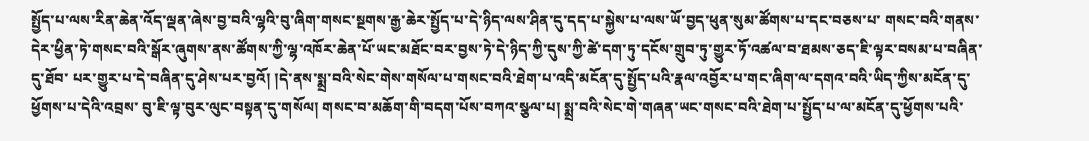སྤྱོད་པ་ལས་རིན་ཆེན་འོད་ལྡན་ཞེས་བྱ་བའི་ལྷའི་བུ་ཞིག་གསང་སྔགས་རྒྱ་ཆེར་སྤྱོད་པ་དེ་ཉིད་ལས་ཤིན་དུ་དད་པ་སྐྱེས་པ་ལས་ཡོ་བྱད་ཕུན་སུམ་ཚོགས་པ་དང་བཅས་པ་ གསང་བའི་གནས་དེར་ཕྱིན་ཏེ་གསང་བའི་སྒོར་ཞུགས་ནས་ཚོགས་ཀྱི་ལྷ་འཁོར་ཆེན་པོ་ཡང་མཐོང་བར་བྱས་ཏེ་དེ་ཉིད་ཀྱི་དུས་ཀྱི་ཚེ་དག་ཏུ་དངོས་གྲུབ་ཏུ་གྱུར་ཏོ་འཚལ་བ་ཐམས་ཅད་ཇི་ལྟར་བསམ་པ་བཞིན་དུ་ཐོབ་ པར་གྱུར་པ་དེ་བཞིན་དུ་ཤེས་པར་བྱའོ། །དེ་ནས་སྨྲ་བའི་སེང་གེས་གསོལ་པ་གསང་བའི་ཐེག་པ་འདི་མངོན་དུ་སྤྱོད་པའི་རྣལ་འབྱོར་པ་གང་ཞིག་ལ་དགའ་བའི་ཡིད་ཀྱིས་མངོན་དུ་ཕྱོགས་པ་དེའི་འབྲས་ བུ་ཇི་ལྟ་བུར་ལུང་བསྟན་དུ་གསོལ། གསང་བ་མཆོག་གི་བདག་པོས་བཀའ་སྩལ་པ། སྨྲ་བའི་སེང་གེ་གཞན་ཡང་གསང་བའི་ཐེག་པ་སྤྱོད་པ་ལ་མངོན་དུ་ཕྱོགས་པའི་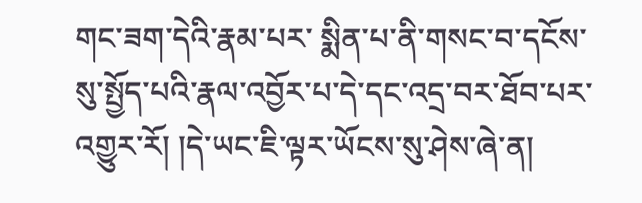གང་ཟག་དེའི་རྣམ་པར་ སྨིན་པ་ནི་གསང་བ་དངོས་སུ་སྤྱོད་པའི་རྣལ་འབྱོར་པ་དེ་དང་འདྲ་བར་ཐོབ་པར་འགྱུར་རོ། །དེ་ཡང་ཇི་ལྟར་ཡོངས་སུ་ཤེས་ཞེ་ན།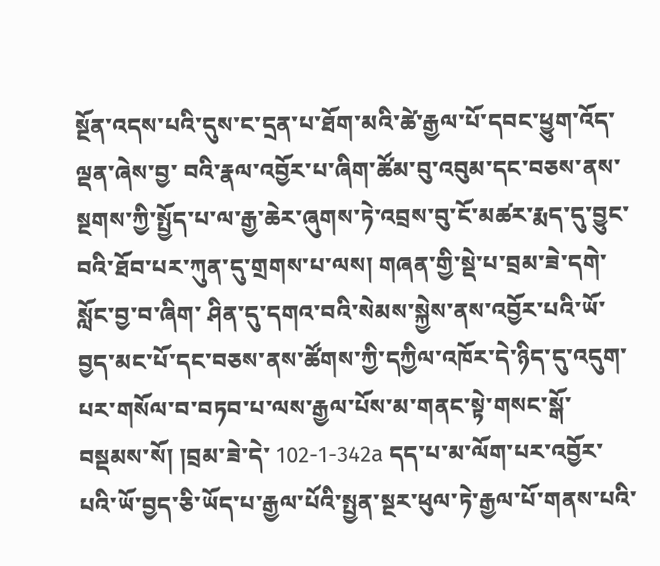སྔོན་འདས་པའི་དུས་ང་དྲན་པ་ཐོག་མའི་ཚེ་རྒྱལ་པོ་དབང་ཕྱུག་འོད་ལྡན་ཞེས་བྱ་ བའི་རྣལ་འབྱོར་པ་ཞིག་ཚོམ་བུ་འབུམ་དང་བཅས་ནས་སྔགས་ཀྱི་སྤྱོད་པ་ལ་རྒྱ་ཆེར་ཞུགས་ཏེ་འབྲས་བུ་ངོ་མཚར་རྨད་དུ་བྱུང་བའི་ཐོབ་པར་ཀུན་དུ་གྲགས་པ་ལས། གཞན་གྱི་སྡེ་པ་བྲམ་ཟེ་དགེ་སློང་བྱ་བ་ཞིག་ ཤིན་དུ་དགའ་བའི་སེམས་སྐྱེས་ནས་འབྱོར་པའི་ཡོ་བྱད་མང་པོ་དང་བཅས་ནས་ཚོགས་ཀྱི་དཀྱིལ་འཁོར་དེ་ཉིད་དུ་འདུག་པར་གསོལ་བ་བཏབ་པ་ལས་རྒྱལ་པོས་མ་གནང་སྟེ་གསང་སྒོ་བསྡམས་སོ། །བྲམ་ཟེ་དེ་ 102-1-342a དད་པ་མ་ལོག་པར་འབྱོར་པའི་ཡོ་བྱད་ཅི་ཡོད་པ་རྒྱལ་པོའི་སྤྱན་སྔར་ཕུལ་ཏེ་རྒྱལ་པོ་གནས་པའི་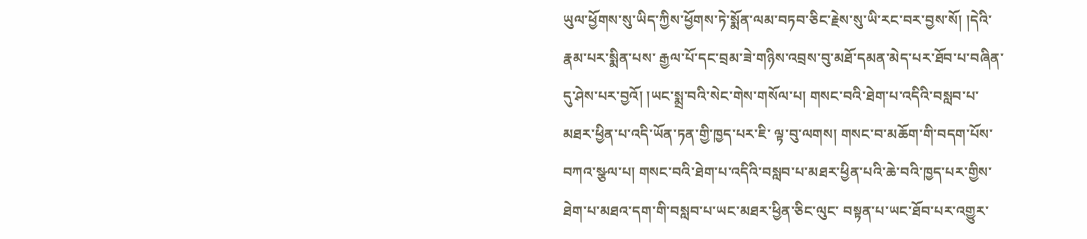ཡུལ་ཕྱོགས་སུ་ཡིད་ཀྱིས་ཕྱོགས་ཏེ་སྨོན་ལམ་བཏབ་ཅིང་རྗེས་སུ་ཡི་རང་བར་བྱས་སོ། །དེའི་རྣམ་པར་སྨིན་པས་ རྒྱལ་པོ་དང་བྲམ་ཟེ་གཉིས་འབྲས་བུ་མཐོ་དམན་མེད་པར་ཐོབ་པ་བཞིན་དུ་ཤེས་པར་བྱའོ། །ཡང་སྨྲ་བའི་སེང་གེས་གསོལ་པ། གསང་བའི་ཐེག་པ་འདིའི་བསླབ་པ་མཐར་ཕྱིན་པ་འདི་ཡོན་ཏན་གྱི་ཁྱད་པར་ཇི་ ལྟ་བུ་ལགས། གསང་བ་མཆོག་གི་བདག་པོས་བཀའ་སྩལ་པ། གསང་བའི་ཐེག་པ་འདིའི་བསླབ་པ་མཐར་ཕྱིན་པའི་ཆེ་བའི་ཁྱད་པར་གྱིས་ཐེག་པ་མཐའ་དག་གི་བསླབ་པ་ཡང་མཐར་ཕྱིན་ཅིང་ལུང་ བསྟན་པ་ཡང་ཐོབ་པར་འགྱུར་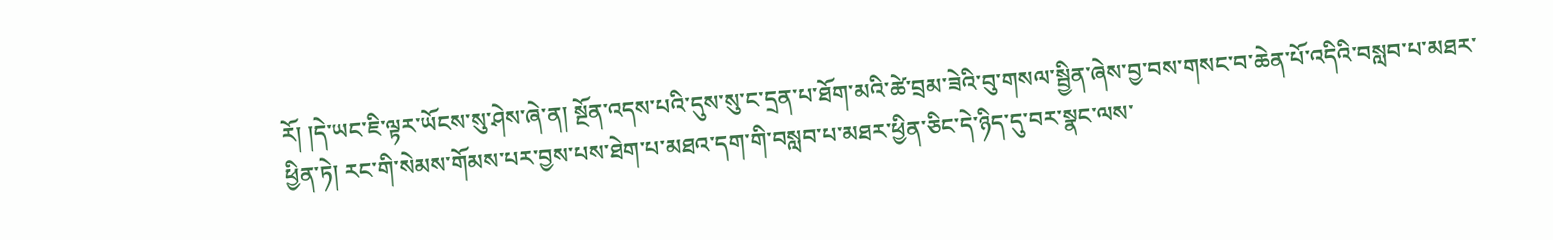རོ། །དེ་ཡང་ཇི་ལྟར་ཡོངས་སུ་ཤེས་ཞེ་ན། སྔོན་འདས་པའི་དུས་སུ་ང་དྲན་པ་ཐོག་མའི་ཚེ་བྲམ་ཟེའི་བུ་གསལ་སྦྱིན་ཞེས་བྱ་བས་གསང་བ་ཆེན་པོ་འདིའི་བསླབ་པ་མཐར་ ཕྱིན་ཏེ། རང་གི་སེམས་གོམས་པར་བྱས་པས་ཐེག་པ་མཐའ་དག་གི་བསླབ་པ་མཐར་ཕྱིན་ཅིང་དེ་ཉིད་དུ་བར་སྣང་ལས་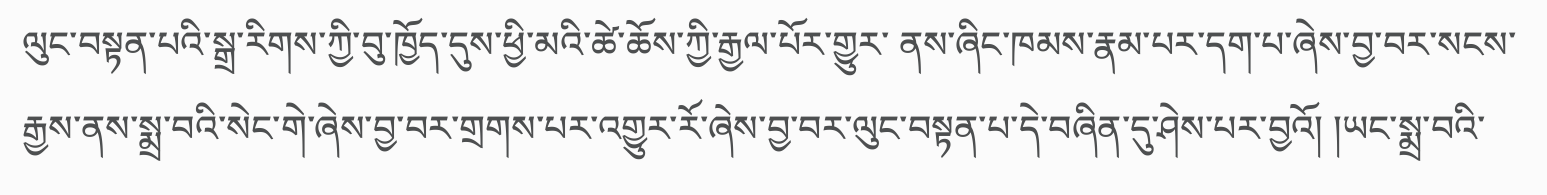ལུང་བསྟན་པའི་སྒྲ་རིགས་ཀྱི་བུ་ཁྱོད་དུས་ཕྱི་མའི་ཚེ་ཆོས་ཀྱི་རྒྱལ་པོར་གྱུར་ ནས་ཞིང་ཁམས་རྣམ་པར་དག་པ་ཞེས་བྱ་བར་སངས་རྒྱས་ནས་སྨྲ་བའི་སེང་གེ་ཞེས་བྱ་བར་གྲགས་པར་འགྱུར་རོ་ཞེས་བྱ་བར་ལུང་བསྟན་པ་དེ་བཞིན་དུ་ཤེས་པར་བྱའོ། །ཡང་སྨྲ་བའི་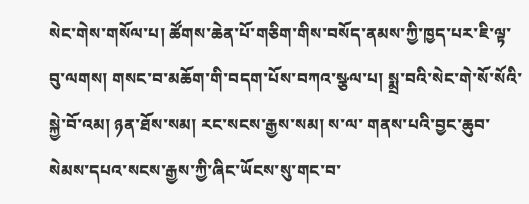སེང་གེས་གསོལ་པ། ཚོགས་ཆེན་པོ་གཅིག་གིས་བསོད་ནམས་ཀྱི་ཁྱད་པར་ཇི་ལྟ་བུ་ལགས། གསང་བ་མཆོག་གི་བདག་པོས་བཀའ་སྩལ་པ། སྨྲ་བའི་སེང་གེ་སོ་སོའི་སྐྱེ་བོ་འམ། ཉན་ཐོས་སམ། རང་སངས་རྒྱས་སམ། ས་ལ་ གནས་པའི་བྱང་ཆུབ་སེམས་དཔའ་སངས་རྒྱས་ཀྱི་ཞིང་ཡོངས་སུ་གང་བ་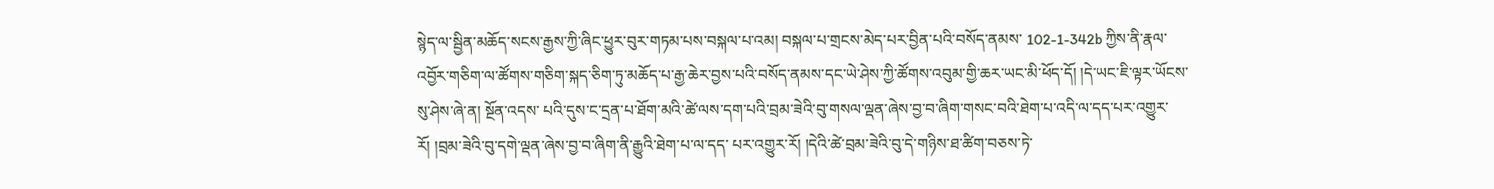སྙེད་ལ་སྦྱིན་མཆོད་སངས་རྒྱས་ཀྱི་ཞིང་ཕྱུར་བུར་གཏམ་པས་བསྐལ་པ་འམ། བསྐལ་པ་གྲངས་མེད་པར་བྱིན་པའི་བསོད་ནམས་ 102-1-342b ཀྱིས་ནི་རྣལ་འབྱོར་གཅིག་ལ་ཚོགས་གཅིག་སྐད་ཅིག་ཏུ་མཆོད་པ་རྒྱ་ཆེར་བྱས་པའི་བསོད་ནམས་དང་ཡེ་ཤེས་ཀྱི་ཚོགས་འབུམ་གྱི་ཆར་ཡང་མི་ཕོད་དོ། །དེ་ཡང་ཇི་ལྟར་ཡོངས་སུ་ཤེས་ཞེ་ན། སྔོན་འདས་ པའི་དུས་ང་དྲན་པ་ཐོག་མའི་ཚེ་ལས་དག་པའི་བྲམ་ཟེའི་བུ་གསལ་ལྡན་ཞེས་བྱ་བ་ཞིག་གསང་བའི་ཐེག་པ་འདི་ལ་དད་པར་འགྱུར་རོ། །བྲམ་ཟེའི་བུ་དགེ་ལྡན་ཞེས་བྱ་བ་ཞིག་ནི་རྒྱུའི་ཐེག་པ་ལ་དད་ པར་འགྱུར་རོ། །དེའི་ཚེ་བྲམ་ཟེའི་བུ་དེ་གཉིས་ཐ་ཚིག་བཅས་ཏེ་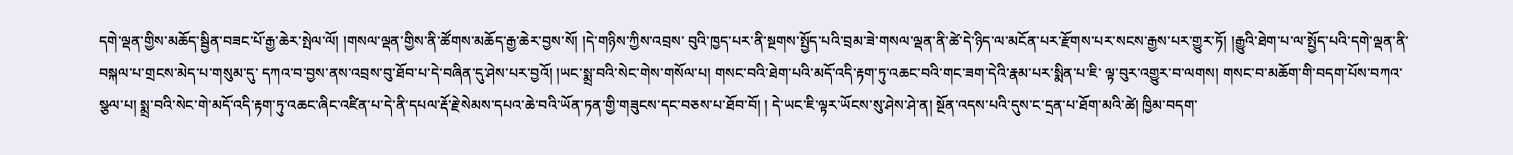དགེ་ལྡན་གྱིས་མཆོད་སྦྱིན་བཟང་པོ་རྒྱ་ཆེར་སྤེལ་ལོ། །གསལ་ལྡན་གྱིས་ནི་ཚོགས་མཆོད་རྒྱ་ཆེར་བྱས་སོ། །དེ་གཉིས་ཀྱིས་འབྲས་ བུའི་ཁྱད་པར་ནི་སྔགས་སྤྱོད་པའི་བྲམ་ཟེ་གསལ་ལྡན་ནི་ཚེ་དེ་ཉིད་ལ་མངོན་པར་རྫོགས་པར་སངས་རྒྱས་པར་གྱུར་ཏོ། །རྒྱུའི་ཐེག་པ་ལ་སྤྱོད་པའི་དགེ་ལྡན་ནི་བསྐལ་པ་གྲངས་མེད་པ་གསུམ་དུ་ དཀའ་བ་བྱས་ནས་འབྲས་བུ་ཐོབ་པ་དེ་བཞིན་དུ་ཤེས་པར་བྱའོ། །ཡང་སྨྲ་བའི་སེང་གེས་གསོལ་པ། གསང་བའི་ཐེག་པའི་མདོ་འདི་རྟག་ཏུ་འཆང་བའི་གང་ཟག་དེའི་རྣམ་པར་སྨིན་པ་ཇི་ ལྟ་བུར་འགྱུར་བ་ལགས། གསང་བ་མཆོག་གི་བདག་པོས་བཀའ་སྩལ་པ། སྨྲ་བའི་སེང་གེ་མདོ་འདི་རྟག་ཏུ་འཆང་ཞིང་འཛིན་པ་དེ་ནི་དཔལ་རྡོ་རྗེ་སེམས་དཔའ་ཆེ་བའི་ཡོན་ཏན་གྱི་གཟུངས་དང་བཅས་པ་ཐོབ་བོ། ། དེ་ཡང་ཇི་ལྟར་ཡོངས་སུ་ཤེས་ཤེ་ན། སྔོན་འདས་པའི་དུས་ང་དྲན་པ་ཐོག་མའི་ཚེ། ཁྱིམ་བདག་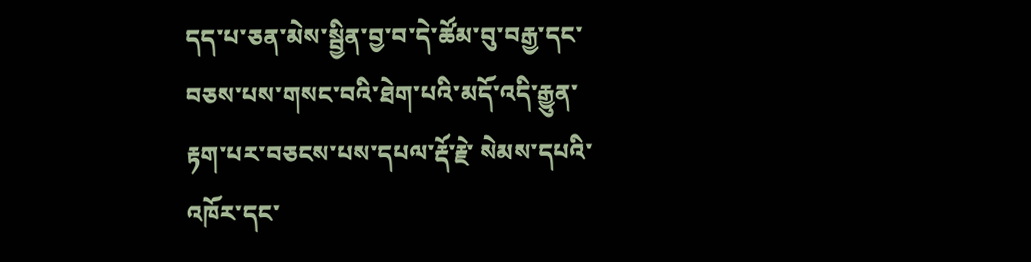དད་པ་ཅན་མེས་སྦྱིན་བྱ་བ་དེ་ཚོམ་བུ་བརྒྱ་དང་བཅས་པས་གསང་བའི་ཐེག་པའི་མདོ་འདི་རྒྱུན་རྟག་པར་བཅངས་པས་དཔལ་རྡོ་རྗེ་ སེམས་དཔའི་འཁོར་དང་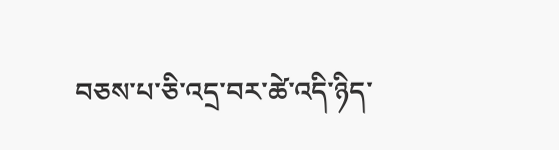བཅས་པ་ཅི་འདྲ་བར་ཚེ་འདི་ཉིད་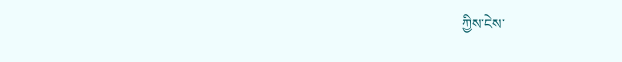ཀྱིས་ངེས་